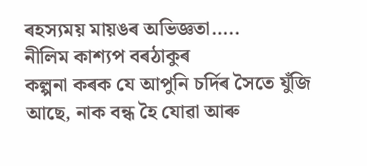ৰহস্যময় মায়ঙৰ অভিজ্ঞতা…..
নীলিম কাশ্যপ বৰঠাকুৰ
কল্পনা কৰক যে আপুনি চৰ্দিৰ সৈতে যুঁজি আছে, নাক বন্ধ হৈ যোৱা আৰু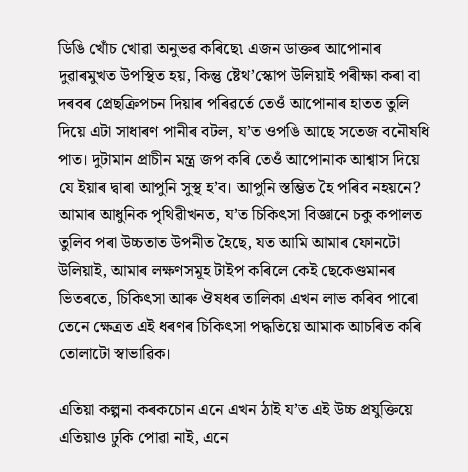ডিঙি খোঁচ খোৱা অনুভৱ কৰিছে৷ এজন ডাক্তৰ আপোনাৰ দুৱাৰমুখত উপস্থিত হয়, কিন্তু ষ্টেথ’স্কোপ উলিয়াই পৰীক্ষা কৰা বা দৰবৰ প্ৰেছক্ৰিপচন দিয়াৰ পৰিৱৰ্তে তেওঁ আপোনাৰ হাতত তুলি দিয়ে এটা সাধাৰণ পানীৰ বটল, য’ত ওপঙি আছে সতেজ বনৌষধি পাত। দুটামান প্ৰাচীন মন্ত্ৰ জপ কৰি তেওঁ আপোনাক আশ্বাস দিয়ে যে ইয়াৰ দ্বাৰা আপুনি সুস্থ হ’ব। আপুনি স্তম্ভিত হৈ পৰিব নহয়নে?
আমাৰ আধুনিক পৃথিৱীখনত, য’ত চিকিৎসা বিজ্ঞানে চকু কপালত তুলিব পৰা উচ্চতাত উপনীত হৈছে, যত আমি আমাৰ ফোনটো উলিয়াই, আমাৰ লক্ষণসমূহ টাইপ কৰিলে কেই ছেকেণ্ডমানৰ ভিতৰতে, চিকিৎসা আৰু ঔষধৰ তালিকা এখন লাভ কৰিব পাৰো তেনে ক্ষেত্ৰত এই ধৰণৰ চিকিৎসা পদ্ধতিয়ে আমাক আচৰিত কৰি তোলাটো স্বাভাৱিক।

এতিয়া কল্পনা কৰকচোন এনে এখন ঠাই য’ত এই উচ্চ প্ৰযুক্তিয়ে এতিয়াও ঢুকি পোৱা নাই, এনে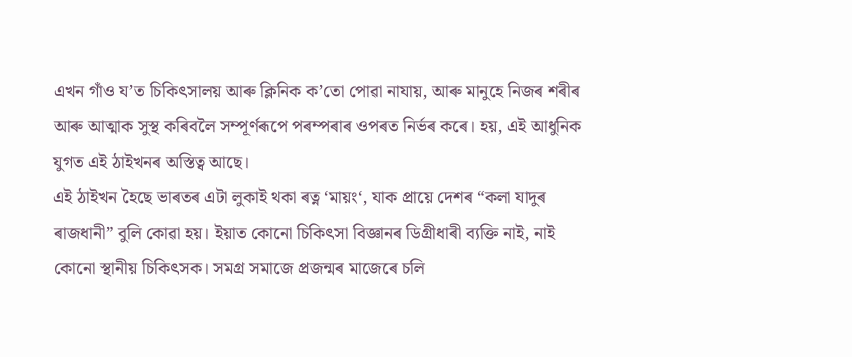এখন গাঁও য’ত চিকিৎসালয় আৰু ক্লিনিক ক’তো পোৱা নাযায়, আৰু মানুহে নিজৰ শৰীৰ আৰু আত্মাক সুস্থ কৰিবলৈ সম্পূৰ্ণৰূপে পৰম্পৰাৰ ওপৰত নিৰ্ভৰ কৰে। হয়, এই আধুনিক যুগত এই ঠাইখনৰ অস্তিত্ব আছে।
এই ঠাইখন হৈছে ভাৰতৰ এটা লুকাই থকা ৰত্ন ‘মায়ং‘, যাক প্ৰায়ে দেশৰ “কলা যাদুৰ ৰাজধানী” বুলি কোৱা হয়। ইয়াত কোনো চিকিৎসা বিজ্ঞানৰ ডিগ্ৰীধাৰী ব্যক্তি নাই, নাই কোনো স্থানীয় চিকিৎসক। সমগ্ৰ সমাজে প্ৰজন্মৰ মাজেৰে চলি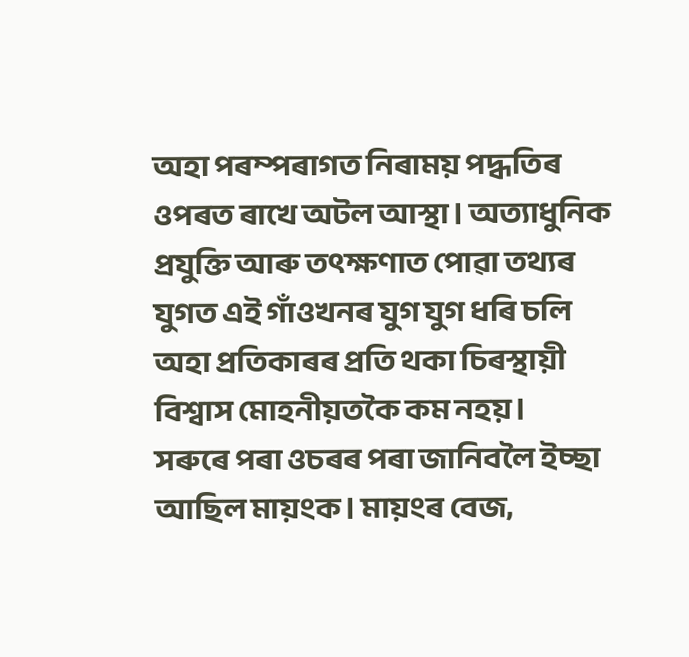অহা পৰম্পৰাগত নিৰাময় পদ্ধতিৰ ওপৰত ৰাখে অটল আস্থা। অত্যাধুনিক প্ৰযুক্তি আৰু তৎক্ষণাত পোৱা তথ্যৰ যুগত এই গাঁওখনৰ যুগ যুগ ধৰি চলি অহা প্ৰতিকাৰৰ প্ৰতি থকা চিৰস্থায়ী বিশ্বাস মোহনীয়তকৈ কম নহয়।
সৰুৰে পৰা ওচৰৰ পৰা জানিবলৈ ইচ্ছা আছিল মায়ংক। মায়ংৰ বেজ,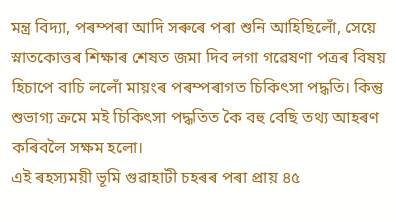মন্ত্ৰ বিদ্যা, পৰম্পৰা আদি সৰুৰে পৰা শুনি আহিছিলোঁ, সেয়ে স্নাতকোত্তৰ শিক্ষাৰ শেষত জমা দিব লগা গৱেষণা পত্ৰৰ বিষয় হিচাপে বাচি ললোঁ মায়ংৰ পৰম্পৰাগত চিকিৎসা পদ্ধতি। কিন্তু শুভাগ্য ক্ৰমে মই চিকিৎসা পদ্ধতিত কৈ বহু বেছি তথ্য আহৰণ কৰিবলৈ সক্ষম হলো।
এই ৰহস্যময়ী ভূমি গুৱাহাটী চহৰৰ পৰা প্ৰায় ৪৫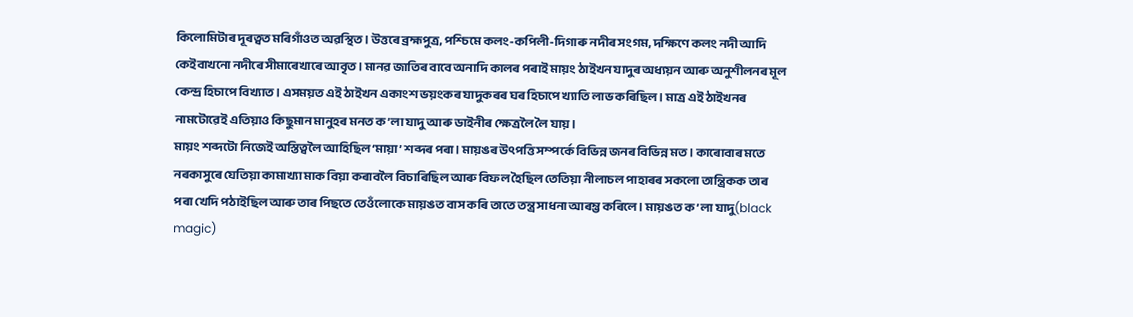কিলোমিটাৰ দূৰত্বত মৰিগাঁওত অৱস্থিত। উত্তৰে ব্ৰহ্মপুত্ৰ, পশ্চিমে কলং-কপিলী-দিগাৰু নদীৰ সংগম, দক্ষিণে কলং নদী আদি কেইবাখনো নদীৰে সীমাৰেখাৰে আবৃত। মানৱ জাতিৰ বাবে অনাদি কালৰ পৰাই মায়ং ঠাইখন যাদুৰ অধ্যয়ন আৰু অনুশীলনৰ মূল কেন্দ্ৰ হিচাপে বিখ্যাত। এসময়ত এই ঠাইখন একাংশ ভয়ংকৰ যাদুকৰৰ ঘৰ হিচাপে খ্যাতি লাভ কৰিছিল। মাত্ৰ এই ঠাইখনৰ নামটোৱেই এতিয়াও কিছুমান মানুহৰ মনত ক’লা যাদু আৰু ডাইনীৰ ক্ষেত্ৰলৈ লৈ যায়।
মায়ং শব্দটো নিজেই অস্তিত্বলৈ আহিছিল ‘মায়া’ শব্দৰ পৰা। মায়ঙৰ উৎপত্তি সম্পৰ্কে বিভিন্ন জনৰ বিভিন্ন মত। কাৰোবাৰ মতে নৰকাসুৰে যেতিয়া কামাখ্যা মাক বিয়া কৰাবলৈ বিচাৰিছিল আৰু বিফল হৈছিল তেতিয়া নীলাচল পাহাৰৰ সকলো তান্ত্ৰিকক তাৰ পৰা খেদি পঠাইছিল আৰু তাৰ পিছতে তেওঁলোকে মায়ঙত বাস কৰি তাতে তন্ত্ৰ সাধনা আৰম্ভ কৰিলে। মায়ঙত ক’লা যাদু(black magic)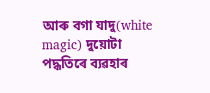আৰু বগা যাদু(white magic) দুয়োটা পদ্ধতিৰে ব্যৱহাৰ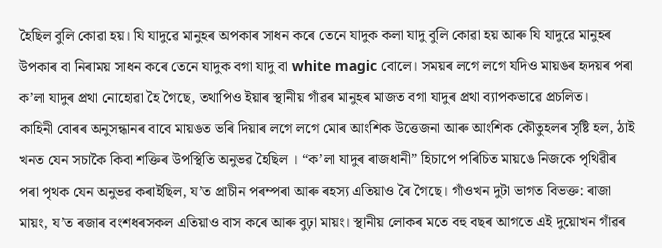হৈছিল বুলি কোৱা হয়। যি যাদুৱে মানুহৰ অপকাৰ সাধন কৰে তেনে যাদুক কলা যাদু বুলি কোৱা হয় আৰু যি যাদুৱে মানুহৰ উপকাৰ বা নিৰাময় সাধন কৰে তেনে যাদুক বগা যাদু বা white magic বোলে। সময়ৰ লগে লগে যদিও মায়ঙৰ হৃদয়ৰ পৰা ক’লা যাদুৰ প্ৰথা নোহোৱা হৈ গৈছে, তথাপিও ইয়াৰ স্থানীয় গাঁৱৰ মানুহৰ মাজত বগা যাদুৰ প্ৰথা ব্যাপকভাৱে প্ৰচলিত।
কাহিনী বোৰৰ অনুসন্ধানৰ বাবে মায়ঙত ভৰি দিয়াৰ লগে লগে মোৰ আংশিক উত্তেজনা আৰু আংশিক কৌতুহলৰ সৃষ্টি হল, ঠাই খনত যেন সচাকৈ কিবা শক্তিৰ উপস্থিতি অনুভৱ হৈছিল । “ক’লা যাদুৰ ৰাজধানী” হিচাপে পৰিচিত মায়ঙে নিজকে পৃথিৱীৰ পৰা পৃথক যেন অনুভৱ কৰাইছিল, য’ত প্ৰাচীন পৰম্পৰা আৰু ৰহস্য এতিয়াও ৰৈ গৈছে। গাঁওখন দুটা ভাগত বিভক্ত: ৰাজা মায়ং, য’ত ৰজাৰ বংশধৰসকল এতিয়াও বাস কৰে আৰু বুঢ়া মায়ং। স্থানীয় লোকৰ মতে বহু বছৰ আগতে এই দুয়োখন গাঁৱৰ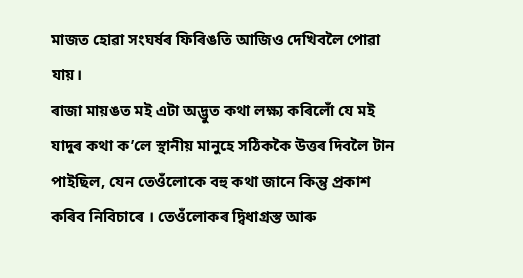মাজত হোৱা সংঘৰ্ষৰ ফিৰিঙতি আজিও দেখিবলৈ পোৱা যায়।
ৰাজা মায়ঙত মই এটা অদ্ভুত কথা লক্ষ্য কৰিলোঁ যে মই যাদুৰ কথা ক’লে স্থানীয় মানুহে সঠিককৈ উত্তৰ দিবলৈ টান পাইছিল, যেন তেওঁলোকে বহু কথা জানে কিন্তু প্ৰকাশ কৰিব নিবিচাৰে । তেওঁলোকৰ দ্বিধাগ্ৰস্ত আৰু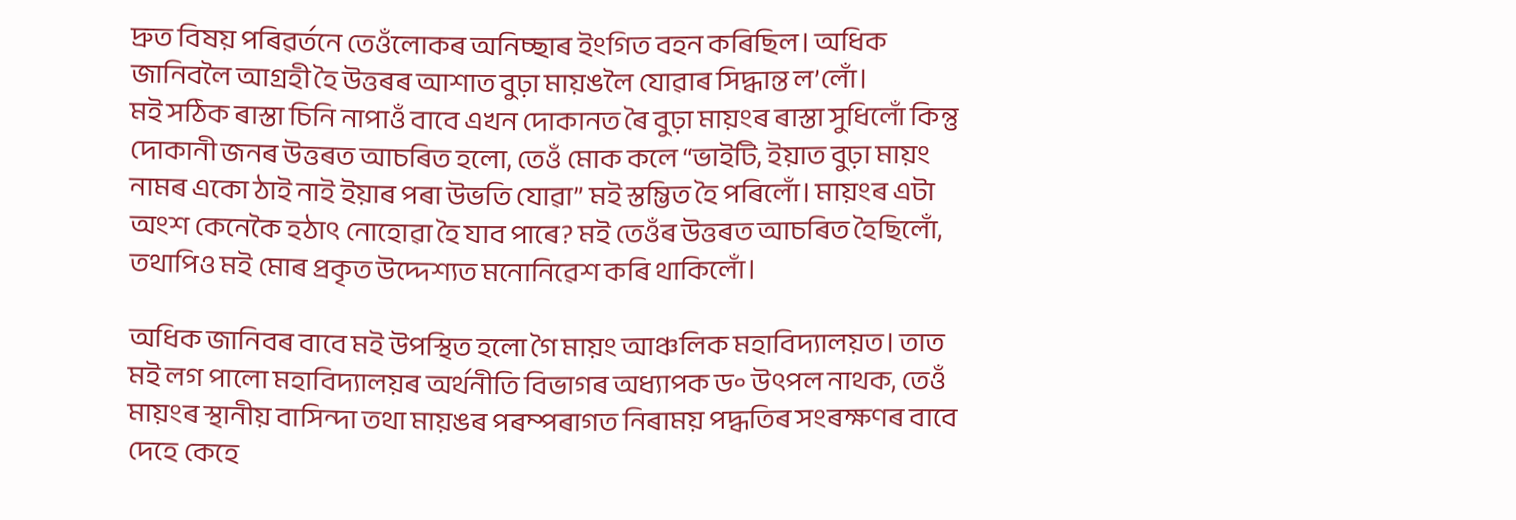দ্ৰুত বিষয় পৰিৱৰ্তনে তেওঁলোকৰ অনিচ্ছাৰ ইংগিত বহন কৰিছিল। অধিক জানিবলৈ আগ্ৰহী হৈ উত্তৰৰ আশাত বুঢ়া মায়ঙলৈ যোৱাৰ সিদ্ধান্ত ল’লোঁ।
মই সঠিক ৰাস্তা চিনি নাপাওঁ বাবে এখন দোকানত ৰৈ বুঢ়া মায়ংৰ ৰাস্তা সুধিলোঁ কিন্তু দোকানী জনৰ উত্তৰত আচৰিত হলো, তেওঁ মোক কলে “ভাইটি, ইয়াত বুঢ়া মায়ং নামৰ একো ঠাই নাই ইয়াৰ পৰা উভতি যোৱা” মই স্তম্ভিত হৈ পৰিলোঁ। মায়ংৰ এটা অংশ কেনেকৈ হঠাৎ নোহোৱা হৈ যাব পাৰে? মই তেওঁৰ উত্তৰত আচৰিত হৈছিলোঁ, তথাপিও মই মোৰ প্ৰকৃত উদ্দেশ্যত মনোনিৱেশ কৰি থাকিলোঁ।

অধিক জানিবৰ বাবে মই উপস্থিত হলো গৈ মায়ং আঞ্চলিক মহাবিদ্যালয়ত। তাত মই লগ পালো মহাবিদ্যালয়ৰ অৰ্থনীতি বিভাগৰ অধ্যাপক ড৹ উৎপল নাথক, তেওঁ মায়ংৰ স্থানীয় বাসিন্দা তথা মায়ঙৰ পৰম্পৰাগত নিৰাময় পদ্ধতিৰ সংৰক্ষণৰ বাবে দেহে কেহে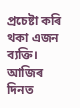প্ৰচেষ্টা কৰি থকা এজন ব্যক্তি। আজিৰ দিনত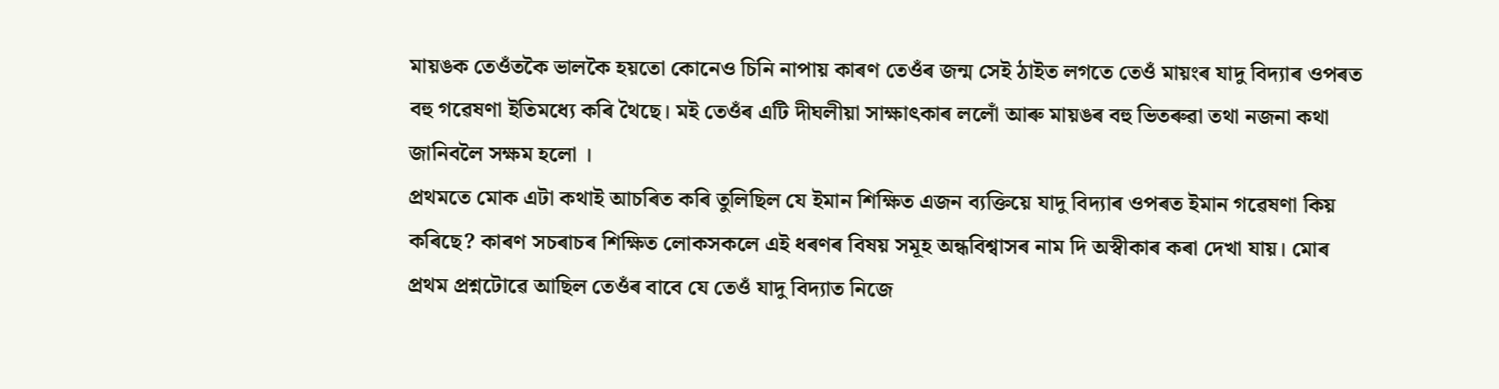মায়ঙক তেওঁতকৈ ভালকৈ হয়তো কোনেও চিনি নাপায় কাৰণ তেওঁৰ জন্ম সেই ঠাইত লগতে তেওঁ মায়ংৰ যাদু বিদ্যাৰ ওপৰত বহু গৱেষণা ইতিমধ্যে কৰি থৈছে। মই তেওঁৰ এটি দীঘলীয়া সাক্ষাৎকাৰ ললোঁ আৰু মায়ঙৰ বহু ভিতৰুৱা তথা নজনা কথা জানিবলৈ সক্ষম হলো ।
প্ৰথমতে মোক এটা কথাই আচৰিত কৰি তুলিছিল যে ইমান শিক্ষিত এজন ব্যক্তিয়ে যাদু বিদ্যাৰ ওপৰত ইমান গৱেষণা কিয় কৰিছে? কাৰণ সচৰাচৰ শিক্ষিত লোকসকলে এই ধৰণৰ বিষয় সমূহ অন্ধবিশ্বাসৰ নাম দি অস্বীকাৰ কৰা দেখা যায়। মোৰ প্ৰথম প্ৰশ্নটোৱে আছিল তেওঁৰ বাবে যে তেওঁ যাদু বিদ্যাত নিজে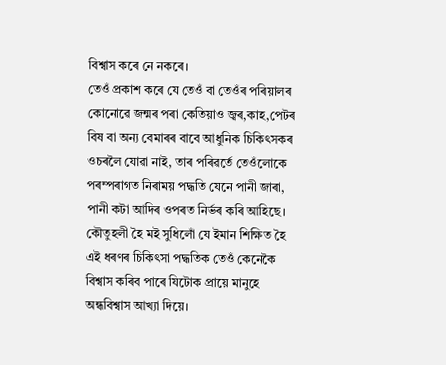বিশ্বাস কৰে নে নকৰে।
তেওঁ প্ৰকাশ কৰে যে তেওঁ বা তেওঁৰ পৰিয়ালৰ কোনোৱে জন্মৰ পৰা কেতিয়াও জ্বৰ,কাহ,পেটৰ বিষ বা অন্য বেমাৰৰ বাবে আধুনিক চিকিৎসকৰ ওচৰলৈ যোৱা নাই, তাৰ পৰিৱৰ্তে তেওঁলোকে পৰম্পৰাগত নিৰাময় পদ্ধতি যেনে পানী জাৰা, পানী কটা আদিৰ ওপৰত নিৰ্ভৰ কৰি আহিছে। কৌতুহলী হৈ মই সুধিলোঁ যে ইমান শিক্ষিত হৈ এই ধৰণৰ চিকিৎসা পদ্ধতিক তেওঁ কেনেকৈ বিশ্বাস কৰিব পাৰে যিটোক প্ৰায়ে মানুহে অন্ধবিশ্বাস আখ্যা দিয়ে।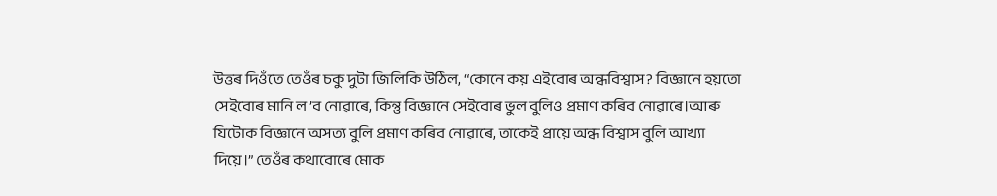উত্তৰ দিওঁতে তেওঁৰ চকু দুটা জিলিকি উঠিল, “কোনে কয় এইবোৰ অন্ধবিশ্বাস? বিজ্ঞানে হয়তো সেইবোৰ মানি ল’ব নোৱাৰে, কিন্তু বিজ্ঞানে সেইবোৰ ভুল বুলিও প্ৰমাণ কৰিব নোৱাৰে।আৰু যিটোক বিজ্ঞানে অসত্য বুলি প্ৰমাণ কৰিব নোৱাৰে, তাকেই প্ৰায়ে অন্ধ বিশ্বাস বুলি আখ্যা দিয়ে।” তেওঁৰ কথাবোৰে মোক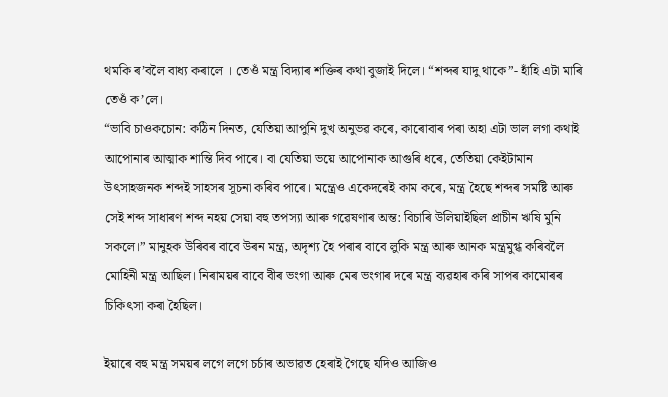থমকি ৰ’বলৈ বাধ্য কৰালে । তেওঁ মন্ত্ৰ বিদ্যাৰ শক্তিৰ কথা বুজাই দিলে। “শব্দৰ যাদু থাকে”- হাঁহি এটা মাৰি তেওঁ ক’লে।
“ভাবি চাওকচোন: কঠিন দিনত, যেতিয়া আপুনি দুখ অনুভৱ কৰে, কাৰোবাৰ পৰা অহা এটা ভাল লগা কথাই আপোনাৰ আত্মাক শান্তি দিব পাৰে। বা যেতিয়া ভয়ে আপোনাক আগুৰি ধৰে, তেতিয়া কেইটামান উৎসাহজনক শব্দই সাহসৰ সূচনা কৰিব পাৰে। মন্ত্ৰেও একেদৰেই কাম কৰে, মন্ত্ৰ হৈছে শব্দৰ সমষ্টি আৰু সেই শব্দ সাধাৰণ শব্দ নহয় সেয়া বহু তপস্যা আৰু গৱেষণাৰ অন্ত: বিচাৰি উলিয়াইছিল প্ৰাচীন ঋষি মুনি সকলে।” মানুহক উৰিবৰ বাবে উৰন মন্ত্ৰ, অদৃশ্য হৈ পৰাৰ বাবে লুকি মন্ত্ৰ আৰু আনক মন্ত্ৰমুগ্ধ কৰিবলৈ মোহিনী মন্ত্ৰ আছিল। নিৰাময়ৰ বাবে বীৰ ভংগা আৰু মেৰ ভংগাৰ দৰে মন্ত্ৰ ব্যৱহাৰ কৰি সাপৰ কামোৰৰ চিকিৎসা কৰা হৈছিল।

ইয়াৰে বহু মন্ত্ৰ সময়ৰ লগে লগে চৰ্চাৰ অভাৱত হেৰাই গৈছে যদিও আজিও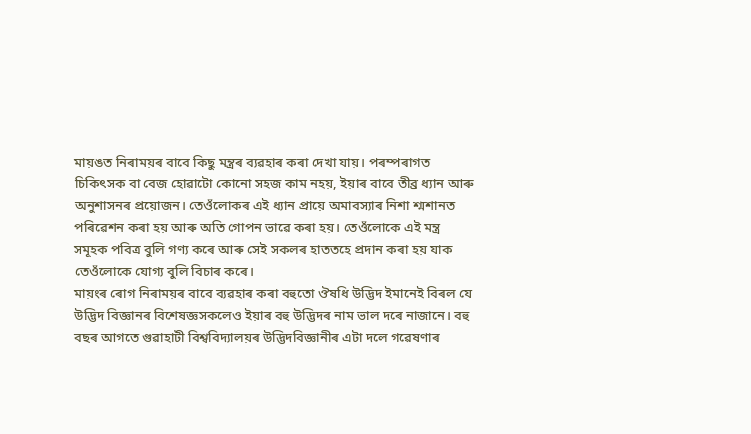মায়ঙত নিৰাময়ৰ বাবে কিছু মন্ত্ৰৰ ব্যৱহাৰ কৰা দেখা যায়। পৰম্পৰাগত চিকিৎসক বা বেজ হোৱাটো কোনো সহজ কাম নহয়, ইয়াৰ বাবে তীব্ৰ ধ্যান আৰু অনুশাসনৰ প্ৰয়োজন। তেওঁলোকৰ এই ধ্যান প্ৰায়ে অমাবস্যাৰ নিশা শ্মশানত পৰিৱেশন কৰা হয় আৰু অতি গোপন ভাৱে কৰা হয়। তেওঁলোকে এই মন্ত্ৰ সমূহক পবিত্ৰ বুলি গণ্য কৰে আৰু সেই সকলৰ হাততহে প্ৰদান কৰা হয় যাক তেওঁলোকে যোগ্য বুলি বিচাৰ কৰে।
মায়ংৰ ৰোগ নিৰাময়ৰ বাবে ব্যৱহাৰ কৰা বহুতো ঔষধি উদ্ভিদ ইমানেই বিৰল যে উদ্ভিদ বিজ্ঞানৰ বিশেষজ্ঞসকলেও ইয়াৰ বহু উদ্ভিদৰ নাম ভাল দৰে নাজানে। বহু বছৰ আগতে গুৱাহাটী বিশ্ববিদ্যালয়ৰ উদ্ভিদবিজ্ঞানীৰ এটা দলে গৱেষণাৰ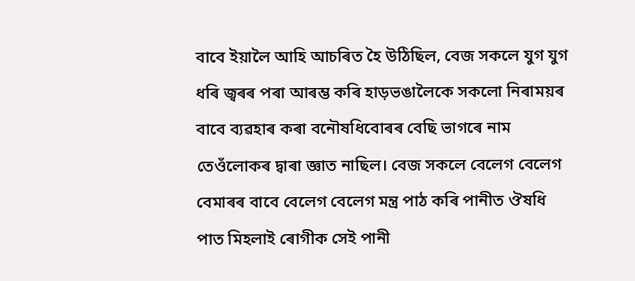বাবে ইয়ালৈ আহি আচৰিত হৈ উঠিছিল, বেজ সকলে যুগ যুগ ধৰি জ্বৰৰ পৰা আৰম্ভ কৰি হাড়ভঙালৈকে সকলো নিৰাময়ৰ বাবে ব্যৱহাৰ কৰা বনৌষধিবোৰৰ বেছি ভাগৰে নাম তেওঁলোকৰ দ্বাৰা জ্ঞাত নাছিল। বেজ সকলে বেলেগ বেলেগ বেমাৰৰ বাবে বেলেগ বেলেগ মন্ত্ৰ পাঠ কৰি পানীত ঔষধি পাত মিহলাই ৰোগীক সেই পানী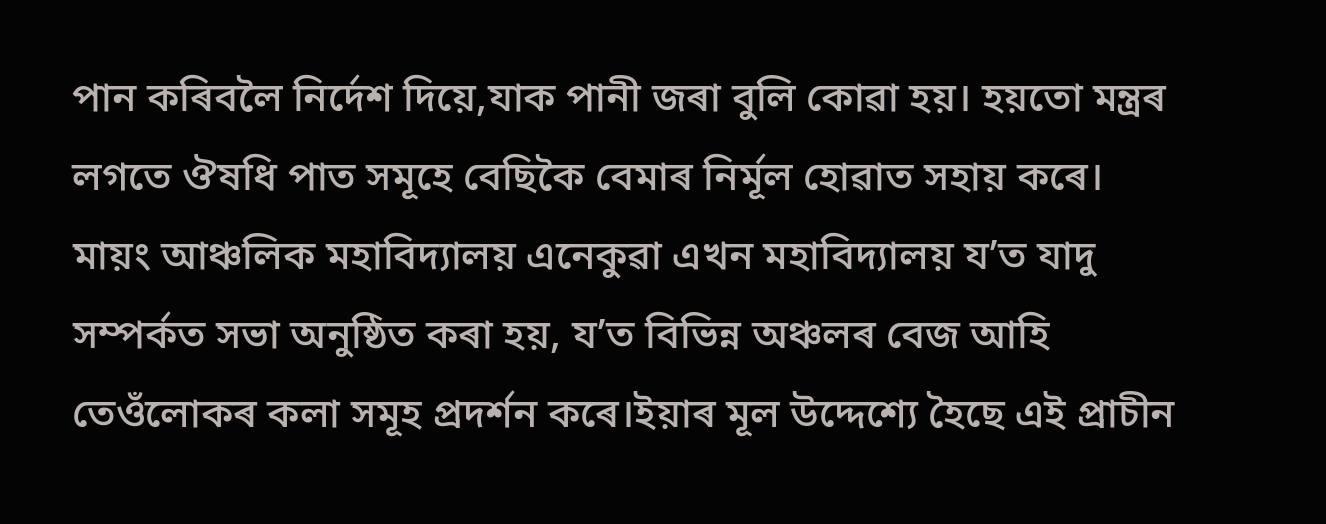পান কৰিবলৈ নিৰ্দেশ দিয়ে,যাক পানী জৰা বুলি কোৱা হয়। হয়তো মন্ত্ৰৰ লগতে ঔষধি পাত সমূহে বেছিকৈ বেমাৰ নিৰ্মূল হোৱাত সহায় কৰে।
মায়ং আঞ্চলিক মহাবিদ্যালয় এনেকুৱা এখন মহাবিদ্যালয় য’ত যাদু সম্পৰ্কত সভা অনুষ্ঠিত কৰা হয়, য’ত বিভিন্ন অঞ্চলৰ বেজ আহি তেওঁলোকৰ কলা সমূহ প্ৰদৰ্শন কৰে।ইয়াৰ মূল উদ্দেশ্যে হৈছে এই প্ৰাচীন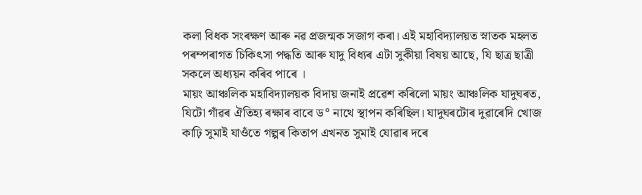কলা বিধক সংৰক্ষণ আৰু নৱ প্ৰজন্মক সজাগ কৰা। এই মহাবিদ্যালয়ত স্নাতক মহলত পৰম্পৰাগত চিকিৎসা পদ্ধতি আৰু যাদু বিধ্যৰ এটা সুকীয়া বিষয় আছে, যি ছাত্ৰ ছাত্ৰী সকলে অধ্যয়ন কৰিব পাৰে ।
মায়ং আঞ্চলিক মহাবিদ্যালয়ক বিদায় জনাই প্ৰৱেশ কৰিলো মায়ং আঞ্চলিক যাদুঘৰত, যিটো গাঁৱৰ ঐতিহ্য ৰক্ষাৰ বাবে ড° নাথে স্থাপন কৰিছিল। যাদুঘৰটোৰ দুৱাৰেদি খোজ কাঢ়ি সুমাই যাওঁতে গল্পৰ কিতাপ এখনত সুমাই যোৱাৰ দৰে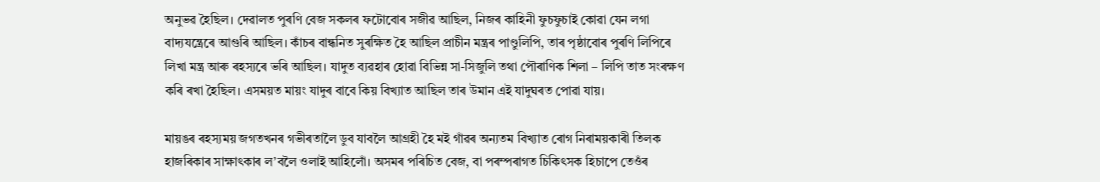অনুভৱ হৈছিল। দেৱালত পুৰণি বেজ সকলৰ ফটোবোৰ সজীৱ আছিল, নিজৰ কাহিনী ফুচফুচাই কোৱা যেন লগা বাদ্যযন্ত্ৰেৰে আগুৰি আছিল। কাঁচৰ বান্ধনিত সুৰক্ষিত হৈ আছিল প্ৰাচীন মন্ত্ৰৰ পাণ্ডুলিপি, তাৰ পৃষ্ঠাবোৰ পুৰণি লিপিৰে লিখা মন্ত্ৰ আৰু ৰহস্যৰে ভৰি আছিল। যাদুত ব্যৱহাৰ হোৱা বিভিন্ন সা-সিজুলি তথা পৌৰাণিক শিলা – লিপি তাত সংৰক্ষণ কৰি ৰখা হৈছিল। এসময়ত মায়ং যাদুৰ বাবে কিয় বিখ্যাত আছিল তাৰ উমান এই যাদুঘৰত পোৱা যায়।

মায়ঙৰ ৰহস্যময় জগতখনৰ গভীৰতালৈ ডুব যাবলৈ আগ্ৰহী হৈ মই গাঁৱৰ অন্যতম বিখ্যাত ৰোগ নিৰাময়কাৰী তিলক হাজৰিকাৰ সাক্ষাৎকাৰ ল’বলৈ ওলাই আহিলোঁ। অসমৰ পৰিচিত বেজ, বা পৰম্পৰাগত চিকিৎসক হিচাপে তেওঁৰ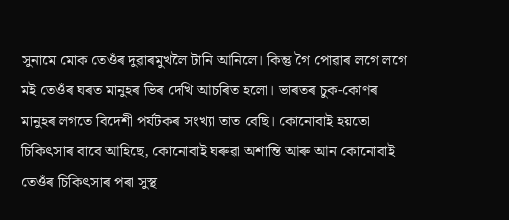সুনামে মোক তেওঁৰ দুৱাৰমুখলৈ টানি আনিলে। কিন্তু গৈ পোৱাৰ লগে লগে মই তেওঁৰ ঘৰত মানুহৰ ভিৰ দেখি আচৰিত হলো। ভাৰতৰ চুক-কোণৰ মানুহৰ লগতে বিদেশী পৰ্যটকৰ সংখ্যা তাত বেছি। কোনোবাই হয়তো চিকিৎসাৰ বাবে আহিছে, কোনোবাই ঘৰুৱা অশান্তি আৰু আন কোনোবাই তেওঁৰ চিকিৎসাৰ পৰা সুস্থ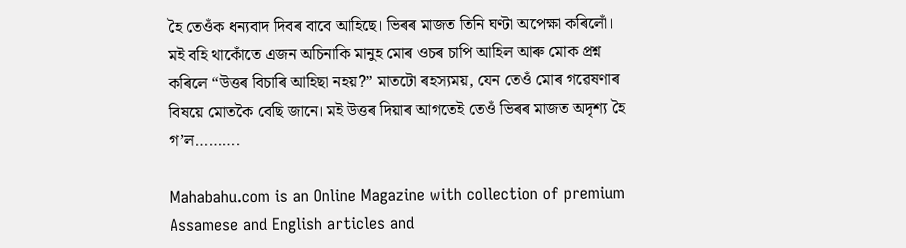হৈ তেওঁক ধন্যবাদ দিবৰ বাবে আহিছে। ভিৰৰ মাজত তিনি ঘণ্টা অপেক্ষা কৰিলোঁ।
মই বহি থাকোঁতে এজন অচিনাকি মানুহ মোৰ ওচৰ চাপি আহিল আৰু মোক প্ৰশ্ন কৰিলে “উত্তৰ বিচাৰি আহিছা নহয়?” মাতটো ৰহস্যময়, যেন তেওঁ মোৰ গৱেষণাৰ বিষয়ে মোতকৈ বেছি জানে। মই উত্তৰ দিয়াৰ আগতেই তেওঁ ভিৰৰ মাজত অদৃশ্য হৈ গ’ল……….

Mahabahu.com is an Online Magazine with collection of premium Assamese and English articles and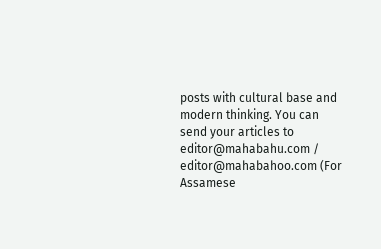posts with cultural base and modern thinking. You can send your articles to editor@mahabahu.com / editor@mahabahoo.com (For Assamese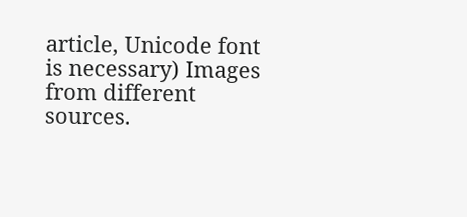article, Unicode font is necessary) Images from different sources.